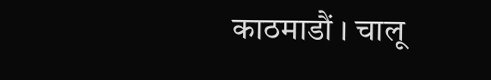काठमाडौं । चालू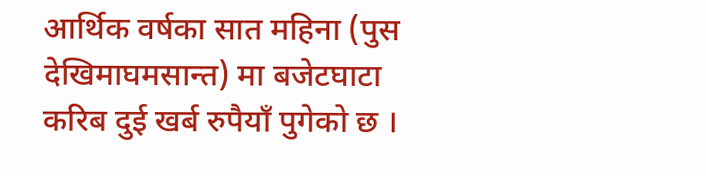आर्थिक वर्षका सात महिना (पुस देखिमाघमसान्त) मा बजेटघाटा करिब दुई खर्ब रुपैयाँ पुगेको छ ।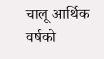चालू आर्थिक वर्षको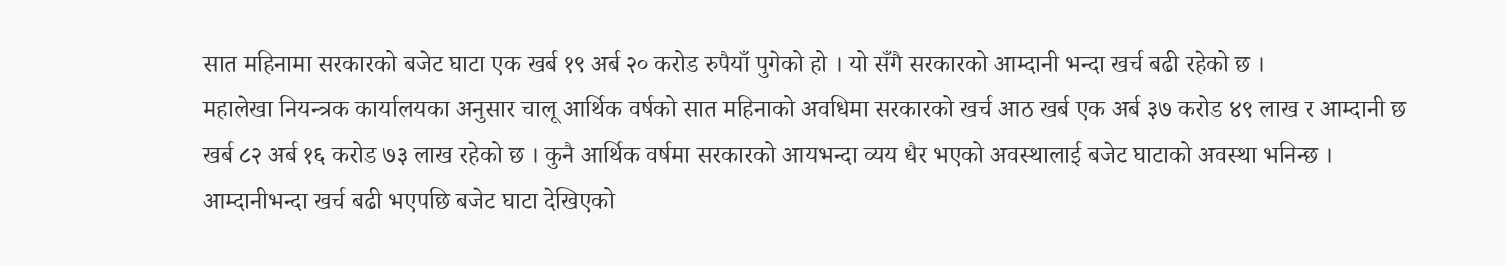सात महिनामा सरकारको बजेट घाटा एक खर्ब १९ अर्ब २० करोड रुपैयाँ पुगेको हो । यो सँगै सरकारको आम्दानी भन्दा खर्च बढी रहेको छ ।
महालेखा नियन्त्रक कार्यालयका अनुसार चालू आर्थिक वर्षको सात महिनाको अवधिमा सरकारको खर्च आठ खर्ब एक अर्ब ३७ करोड ४९ लाख र आम्दानी छ खर्ब ८२ अर्ब १६ करोड ७३ लाख रहेको छ । कुनै आर्थिक वर्षमा सरकारको आयभन्दा व्यय धैर भएको अवस्थालाई बजेट घाटाको अवस्था भनिन्छ । आम्दानीभन्दा खर्च बढी भएपछि बजेट घाटा देखिएको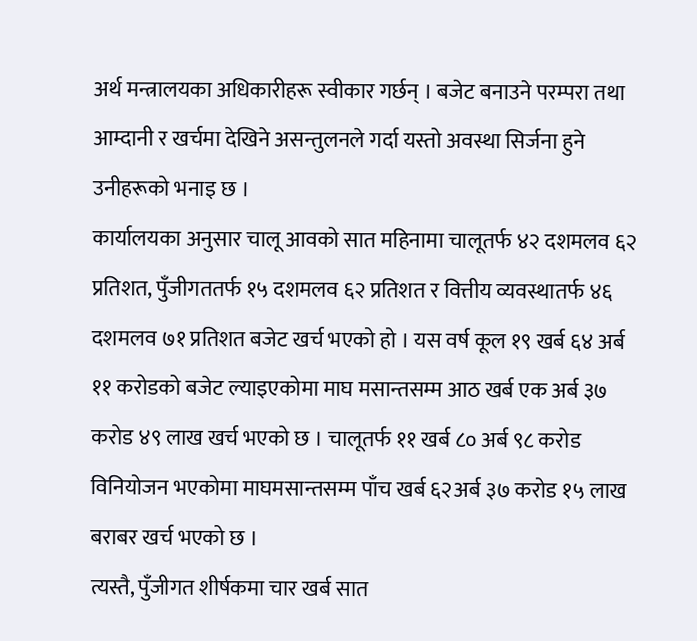अर्थ मन्त्रालयका अधिकारीहरू स्वीकार गर्छन् । बजेट बनाउने परम्परा तथा आम्दानी र खर्चमा देखिने असन्तुलनले गर्दा यस्तो अवस्था सिर्जना हुने उनीहरूको भनाइ छ ।
कार्यालयका अनुसार चालू आवको सात महिनामा चालूतर्फ ४२ दशमलव ६२ प्रतिशत, पुँजीगततर्फ १५ दशमलव ६२ प्रतिशत र वित्तीय व्यवस्थातर्फ ४६ दशमलव ७१ प्रतिशत बजेट खर्च भएको हो । यस वर्ष कूल १९ खर्ब ६४ अर्ब ११ करोडको बजेट ल्याइएकोमा माघ मसान्तसम्म आठ खर्ब एक अर्ब ३७ करोड ४९ लाख खर्च भएको छ । चालूतर्फ ११ खर्ब ८० अर्ब ९८ करोड विनियोजन भएकोमा माघमसान्तसम्म पाँच खर्ब ६२अर्ब ३७ करोड १५ लाख बराबर खर्च भएको छ ।
त्यस्तै, पुँजीगत शीर्षकमा चार खर्ब सात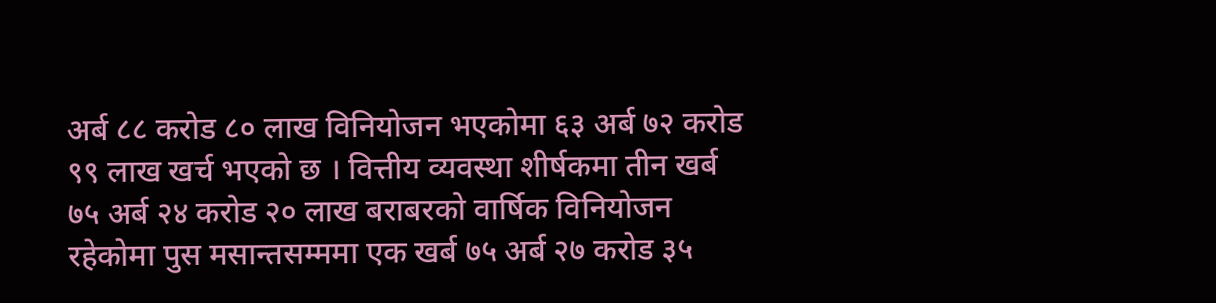अर्ब ८८ करोड ८० लाख विनियोजन भएकोमा ६३ अर्ब ७२ करोड ९९ लाख खर्च भएको छ । वित्तीय व्यवस्था शीर्षकमा तीन खर्ब ७५ अर्ब २४ करोड २० लाख बराबरको वार्षिक विनियोजन रहेकोमा पुस मसान्तसम्ममा एक खर्ब ७५ अर्ब २७ करोड ३५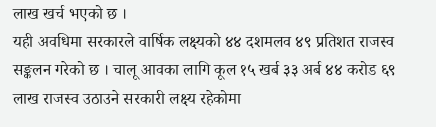लाख खर्च भएको छ ।
यही अवधिमा सरकारले वार्षिक लक्ष्यको ४४ दशमलव ४९ प्रतिशत राजस्व सङ्कलन गरेको छ । चालू आवका लागि कूल १५ खर्ब ३३ अर्ब ४४ करोड ६९ लाख राजस्व उठाउने सरकारी लक्ष्य रहेकोमा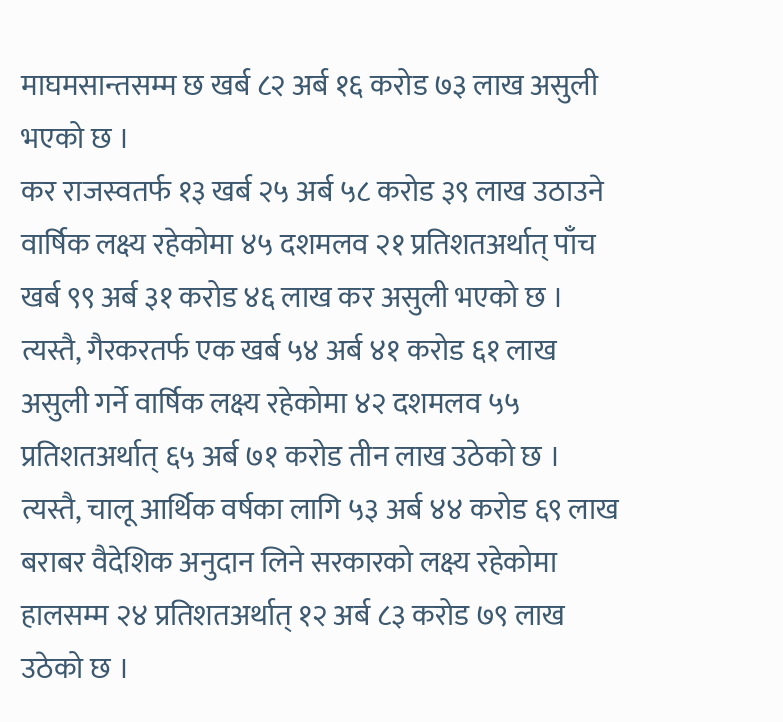माघमसान्तसम्म छ खर्ब ८२ अर्ब १६ करोड ७३ लाख असुली भएको छ ।
कर राजस्वतर्फ १३ खर्ब २५ अर्ब ५८ करोड ३९ लाख उठाउने वार्षिक लक्ष्य रहेकोमा ४५ दशमलव २१ प्रतिशतअर्थात् पाँच खर्ब ९९ अर्ब ३१ करोड ४६ लाख कर असुली भएको छ । त्यस्तै, गैरकरतर्फ एक खर्ब ५४ अर्ब ४१ करोड ६१ लाख असुली गर्ने वार्षिक लक्ष्य रहेकोमा ४२ दशमलव ५५ प्रतिशतअर्थात् ६५ अर्ब ७१ करोड तीन लाख उठेको छ ।
त्यस्तै, चालू आर्थिक वर्षका लागि ५३ अर्ब ४४ करोड ६९ लाख बराबर वैदेशिक अनुदान लिने सरकारको लक्ष्य रहेकोमा हालसम्म २४ प्रतिशतअर्थात् १२ अर्ब ८३ करोड ७९ लाख उठेको छ ।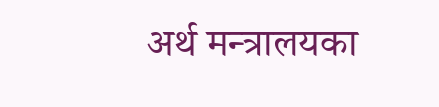अर्थ मन्त्रालयका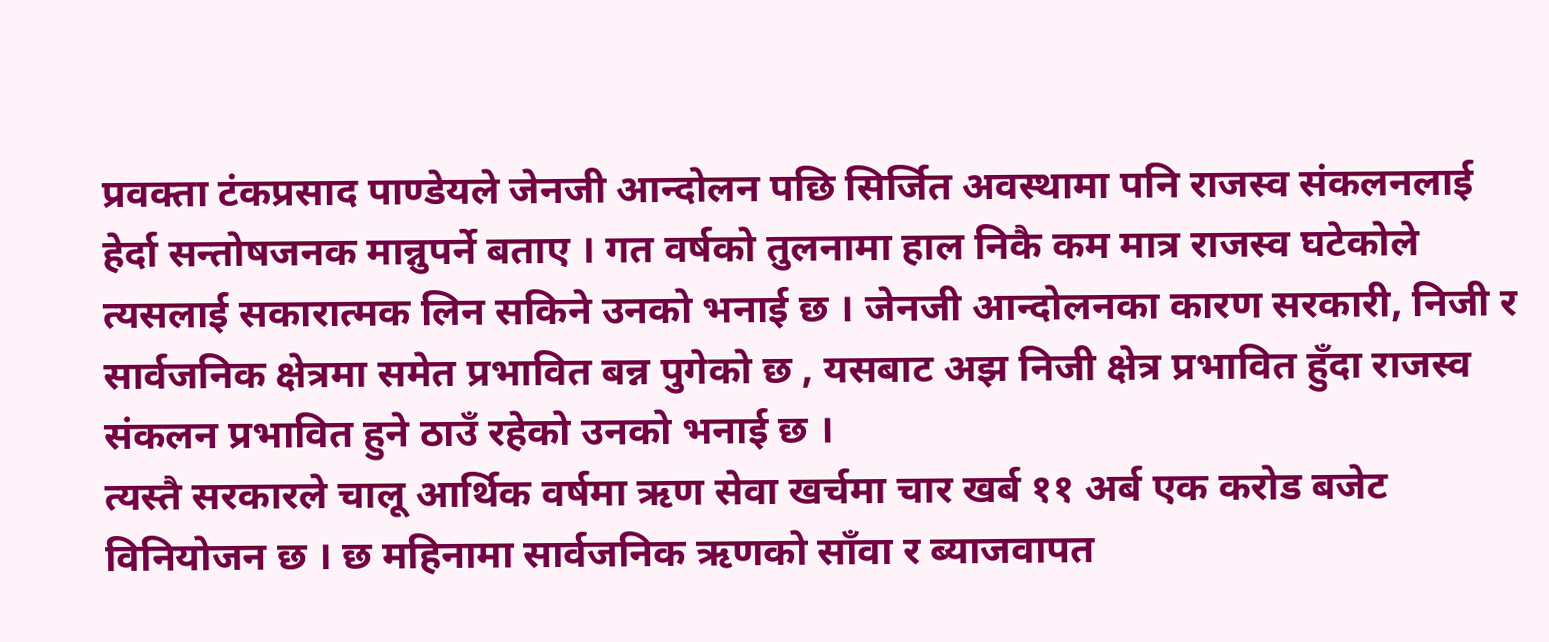प्रवक्ता टंकप्रसाद पाण्डेयले जेनजी आन्दोलन पछि सिर्जित अवस्थामा पनि राजस्व संकलनलाई हेर्दा सन्तोषजनक मान्नुपर्ने बताए । गत वर्षको तुलनामा हाल निकै कम मात्र राजस्व घटेकोले त्यसलाई सकारात्मक लिन सकिने उनको भनाई छ । जेनजी आन्दोलनका कारण सरकारी, निजी र सार्वजनिक क्षेत्रमा समेत प्रभावित बन्न पुगेको छ , यसबाट अझ निजी क्षेत्र प्रभावित हुँदा राजस्व संकलन प्रभावित हुने ठाउँ रहेको उनको भनाई छ ।
त्यस्तै सरकारले चालू आर्थिक वर्षमा ऋण सेवा खर्चमा चार खर्ब ११ अर्ब एक करोड बजेट विनियोजन छ । छ महिनामा सार्वजनिक ऋणको साँवा र ब्याजवापत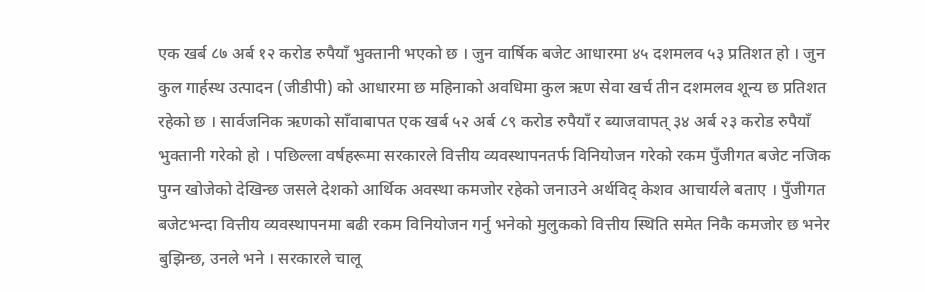एक खर्ब ८७ अर्ब १२ करोड रुपैयाँ भुक्तानी भएको छ । जुन वार्षिक बजेट आधारमा ४५ दशमलव ५३ प्रतिशत हो । जुन कुल गार्हस्थ उत्पादन (जीडीपी) को आधारमा छ महिनाको अवधिमा कुल ऋण सेवा खर्च तीन दशमलव शून्य छ प्रतिशत रहेको छ । सार्वजनिक ऋणको साँवाबापत एक खर्ब ५२ अर्ब ८९ करोड रुपैयाँ र ब्याजवापत् ३४ अर्ब २३ करोड रुपैयाँ भुक्तानी गरेको हो । पछिल्ला वर्षहरूमा सरकारले वित्तीय व्यवस्थापनतर्फ विनियोजन गरेको रकम पुँजीगत बजेट नजिक पुग्न खोजेको देखिन्छ जसले देशको आर्थिक अवस्था कमजोर रहेको जनाउने अर्थविद् केशव आचार्यले बताए । पुँजीगत बजेटभन्दा वित्तीय व्यवस्थापनमा बढी रकम विनियोजन गर्नु भनेको मुलुकको वित्तीय स्थिति समेत निकै कमजोर छ भनेर बुझिन्छ, उनले भने । सरकारले चालू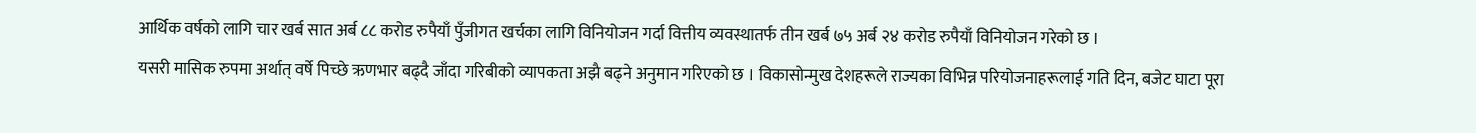आर्थिक वर्षको लागि चार खर्ब सात अर्ब ८८ करोड रुपैयाँ पुँजीगत खर्चका लागि विनियोजन गर्दा वित्तीय व्यवस्थातर्फ तीन खर्ब ७५ अर्ब २४ करोड रुपैयाँ विनियोजन गरेको छ ।
यसरी मासिक रुपमा अर्थात् वर्षे पिच्छे ऋणभार बढ्दै जाँदा गरिबीको व्यापकता अझै बढ्ने अनुमान गरिएको छ । विकासोन्मुख देशहरूले राज्यका विभिन्न परियोजनाहरूलाई गति दिन, बजेट घाटा पूरा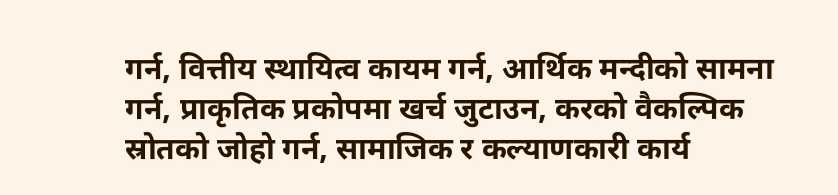गर्न, वित्तीय स्थायित्व कायम गर्न, आर्थिक मन्दीको सामना गर्न, प्राकृतिक प्रकोपमा खर्च जुटाउन, करको वैकल्पिक स्रोतको जोहो गर्न, सामाजिक र कल्याणकारी कार्य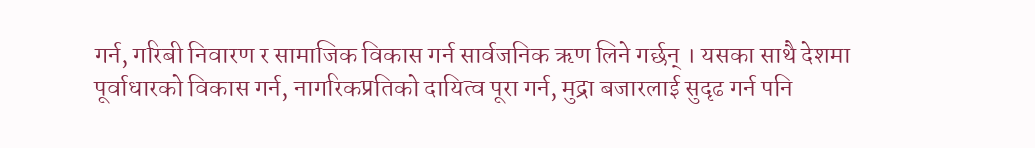गर्न, गरिबी निवारण र सामाजिक विकास गर्न सार्वजनिक ऋण लिने गर्छन् । यसका साथै देशमा पूर्वाधारको विकास गर्न, नागरिकप्रतिको दायित्व पूरा गर्न, मुद्रा बजारलाई सुदृढ गर्न पनि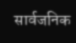सार्वजनिक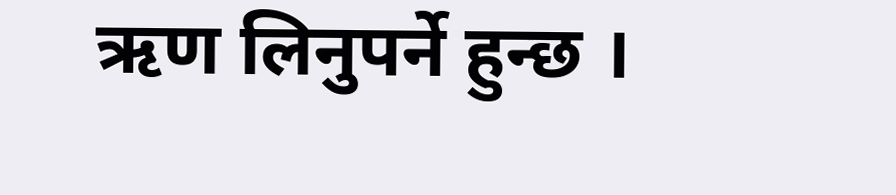ऋण लिनुपर्ने हुन्छ ।